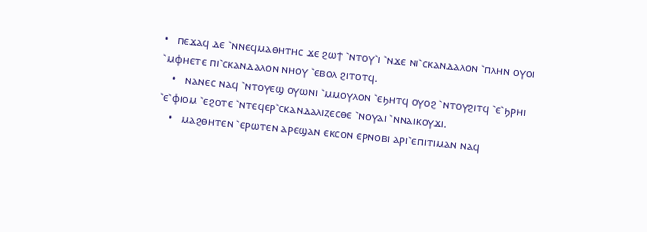•   ⲡⲉϫⲁϥ ⲇⲉ ⳿ⲛⲛⲉϥⲙⲁⲑⲏⲧⲏⲥ ϫⲉ ϩⲱϯ ⳿ⲛⲧⲟⲩ⳿ⲓ ⳿ⲛϫⲉ ⲛⲓ⳿ⲥⲕⲁⲛⲇⲁⲗⲟⲛ ⳿ⲡⲗⲏⲛ ⲟⲩⲟⲓ ⳿ⲙⲫⲏⲉⲧⲉ ⲡⲓ⳿ⲥⲕⲁⲛⲇⲁⲗⲟⲛ ⲛⲏⲟⲩ ⳿ⲉⲃⲟⲗ ϩⲓⲧⲟⲧϥ.
    •   ⲛⲁⲛⲉⲥ ⲛⲁϥ ⳿ⲛⲧⲟⲩⲉϣ ⲟⲩⲱⲛⲓ ⳿ⲙⲙⲟⲩⲗⲟⲛ ⳿ⲉϧⲏⲧϥ ⲟⲩⲟϩ ⳿ⲛⲧⲟⲩϩⲓⲧϥ ⳿ⲉ⳿ϧⲣⲏⲓ ⳿ⲉ⳿ⲫⲓⲟⲙ ⳿ⲉϩⲟⲧⲉ ⳿ⲛⲧⲉϥⲉⲣ⳿ⲥⲕⲁⲛⲇⲁⲗⲓⲍⲉⲥⲑⲉ ⳿ⲛⲟⲩⲁⲓ ⳿ⲛⲛⲁⲓⲕⲟⲩϫⲓ.
    •   ⲙⲁϩⲑⲏⲧⲉⲛ ⳿ⲉⲣⲱⲧⲉⲛ ⲁⲣⲉϣⲁⲛ ⲉⲕⲥⲟⲛ ⲉⲣⲛⲟⲃⲓ ⲁⲣⲓ⳿ⲉⲡⲓⲧⲓⲙⲁⲛ ⲛⲁϥ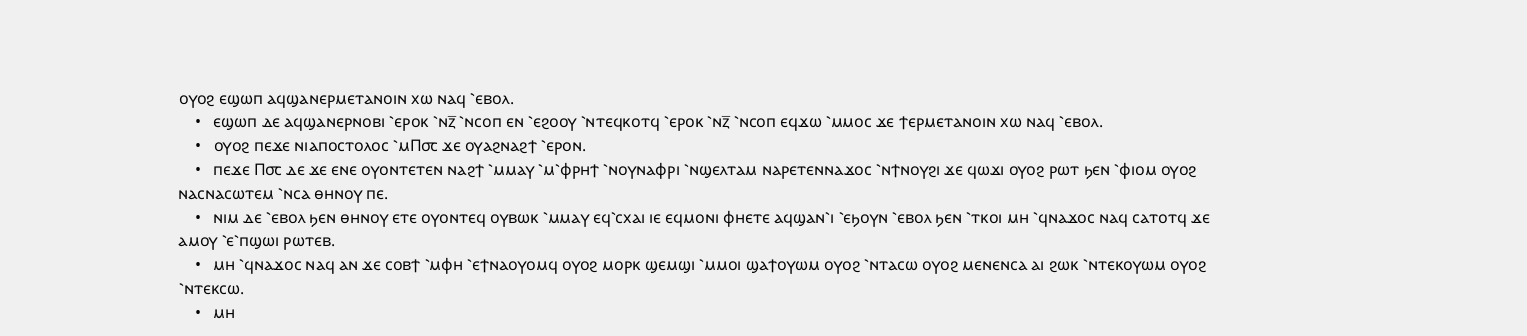ⲟⲩⲟϩ ⲉϣⲱⲡ ⲁϥϣⲁⲛⲉⲣⲙⲉⲧⲁⲛⲟⲓⲛ ⲭⲱ ⲛⲁϥ ⳿ⲉⲃⲟⲗ.
    •   ⲉϣⲱⲡ ⲇⲉ ⲁϥϣⲁⲛⲉⲣⲛⲟⲃⲓ ⳿ⲉⲣⲟⲕ ⳿ⲛⲍ̅ ⳿ⲛⲥⲟⲡ ⲉⲛ ⳿ⲉϩⲟⲟⲩ ⳿ⲛⲧⲉϥⲕⲟⲧϥ ⳿ⲉⲣⲟⲕ ⳿ⲛⲍ̅ ⳿ⲛⲥⲟⲡ ⲉϥϫⲱ ⳿ⲙⲙⲟⲥ ϫⲉ ϯⲉⲣⲙⲉⲧⲁⲛⲟⲓⲛ ⲭⲱ ⲛⲁϥ ⳿ⲉⲃⲟⲗ.
    •   ⲟⲩⲟϩ ⲡⲉϫⲉ ⲛⲓⲁⲡⲟⲥⲧⲟⲗⲟⲥ ⳿ⲙⲠ⳪ ϫⲉ ⲟⲩⲁϩⲛⲁϩϯ ⳿ⲉⲣⲟⲛ.
    •   ⲡⲉϫⲉ Ⲡ⳪ ⲇⲉ ϫⲉ ⲉⲛⲉ ⲟⲩⲟⲛⲧⲉⲧⲉⲛ ⲛⲁϩϯ ⳿ⲙⲙⲁⲩ ⳿ⲙ⳿ⲫⲣⲏϯ ⳿ⲛⲟⲩⲛⲁⲫⲣⲓ ⳿ⲛϣⲉⲗⲧⲁⲙ ⲛⲁⲣⲉⲧⲉⲛⲛⲁϫⲟⲥ ⳿ⲛϯⲛⲟⲩϩⲓ ϫⲉ ϥⲱϫⲓ ⲟⲩⲟϩ ⲣⲱⲧ ϧⲉⲛ ⳿ⲫⲓⲟⲙ ⲟⲩⲟϩ ⲛⲁⲥⲛⲁⲥⲱⲧⲉⲙ ⳿ⲛⲥⲁ ⲑⲏⲛⲟⲩ ⲡⲉ.
    •   ⲛⲓⲙ ⲇⲉ ⳿ⲉⲃⲟⲗ ϧⲉⲛ ⲑⲏⲛⲟⲩ ⲉⲧⲉ ⲟⲩⲟⲛⲧⲉϥ ⲟⲩⲃⲱⲕ ⳿ⲙⲙⲁⲩ ⲉϥ⳿ⲥⲭⲁⲓ ⲓⲉ ⲉϥⲙⲟⲛⲓ ⲫⲏⲉⲧⲉ ⲁϥϣⲁⲛ⳿ⲓ ⳿ⲉϧⲟⲩⲛ ⳿ⲉⲃⲟⲗ ϧⲉⲛ ⳿ⲧⲕⲟⲓ ⲙⲏ ⳿ϥⲛⲁϫⲟⲥ ⲛⲁϥ ⲥⲁⲧⲟⲧϥ ϫⲉ ⲁⲙⲟⲩ ⳿ⲉ⳿ⲡϣⲱⲓ ⲣⲱⲧⲉⲃ.
    •   ⲙⲏ ⳿ϥⲛⲁϫⲟⲥ ⲛⲁϥ ⲁⲛ ϫⲉ ⲥⲟⲃϯ ⳿ⲙⲫⲏ ⳿ⲉϯⲛⲁⲟⲩⲟⲙϥ ⲟⲩⲟϩ ⲙⲟⲣⲕ ϣⲉⲙϣⲓ ⳿ⲙⲙⲟⲓ ϣⲁϯⲟⲩⲱⲙ ⲟⲩⲟϩ ⳿ⲛⲧⲁⲥⲱ ⲟⲩⲟϩ ⲙⲉⲛⲉⲛⲥⲁ ⲁⲓ ϩⲱⲕ ⳿ⲛⲧⲉⲕⲟⲩⲱⲙ ⲟⲩⲟϩ ⳿ⲛⲧⲉⲕⲥⲱ.
    •   ⲙⲏ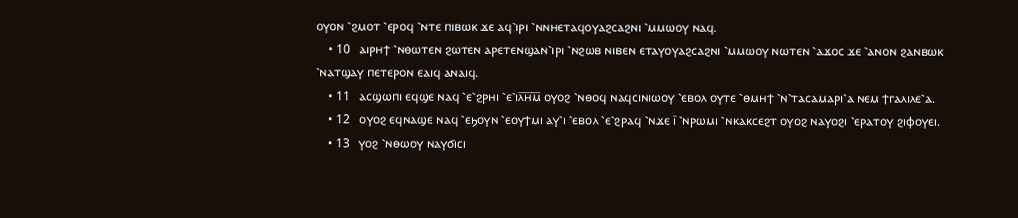ⲟⲩⲟⲛ ⳿ϩⲙⲟⲧ ⳿ⲉⲣⲟϥ ⳿ⲛⲧⲉ ⲡⲓⲃⲱⲕ ϫⲉ ⲁϥ⳿ⲓⲣⲓ ⳿ⲛⲛⲏⲉⲧⲁϥⲟⲩⲁϩⲥⲁϩⲛⲓ ⳿ⲙⲙⲱⲟⲩ ⲛⲁϥ.
    • 10   ⲁⲓⲣⲏϯ ⳿ⲛⲑⲱⲧⲉⲛ ϩⲱⲧⲉⲛ ⲁⲣⲉⲧⲉⲛϣⲁⲛ⳿ⲓⲣⲓ ⳿ⲛϩⲱⲃ ⲛⲓⲃⲉⲛ ⲉⲧⲁⲩⲟⲩⲁϩⲥⲁϩⲛⲓ ⳿ⲙⲙⲱⲟⲩ ⲛⲱⲧⲉⲛ ⳿ⲁϫⲟⲥ ϫⲉ ⳿ⲁⲛⲟⲛ ϩⲁⲛⲃⲱⲕ ⳿ⲛⲁⲧϣⲁⲩ ⲡⲉⲧⲉⲣⲟⲛ ⲉⲁⲓϥ ⲁⲛⲁⲓϥ.
    • 11   ⲁⲥϣⲱⲡⲓ ⲉϥϣⲉ ⲛⲁϥ ⳿ⲉ⳿ϩⲣⲏⲓ ⳿ⲉ⳿ⲓⲗ̅ⲏ̅ⲙ̅ ⲟⲩⲟϩ ⳿ⲛⲑⲟϥ ⲛⲁϥⲥⲓⲛⲓⲱⲟⲩ ⳿ⲉⲃⲟⲗ ⲟⲩⲧⲉ ⳿ⲑⲙⲏϯ ⳿ⲛ⳿ⲧⲁⲥⲁⲙⲁⲣⲓ⳿ⲁ ⲛⲉⲙ ϯⲅⲁⲗⲓⲗⲉ⳿ⲁ.
    • 12   ⲟⲩⲟϩ ⲉϥⲛⲁϣⲉ ⲛⲁϥ ⳿ⲉϧⲟⲩⲛ ⳿ⲉⲟⲩϯⲙⲓ ⲁⲩ⳿ⲓ ⳿ⲉⲃⲟⲗ ⳿ⲉ⳿ϩⲣⲁϥ ⳿ⲛϫⲉ ⲓ̅ ⳿ⲛⲣⲱⲙⲓ ⳿ⲛⲕⲁⲕⲥⲉϩⲧ ⲟⲩⲟϩ ⲛⲁⲩⲟϩⲓ ⳿ⲉⲣⲁⲧⲟⲩ ϩⲓⲫⲟⲩⲉⲓ.
    • 13   ⲩⲟϩ ⳿ⲛⲑⲱⲟⲩ ⲛⲁⲩϭⲓⲥⲓ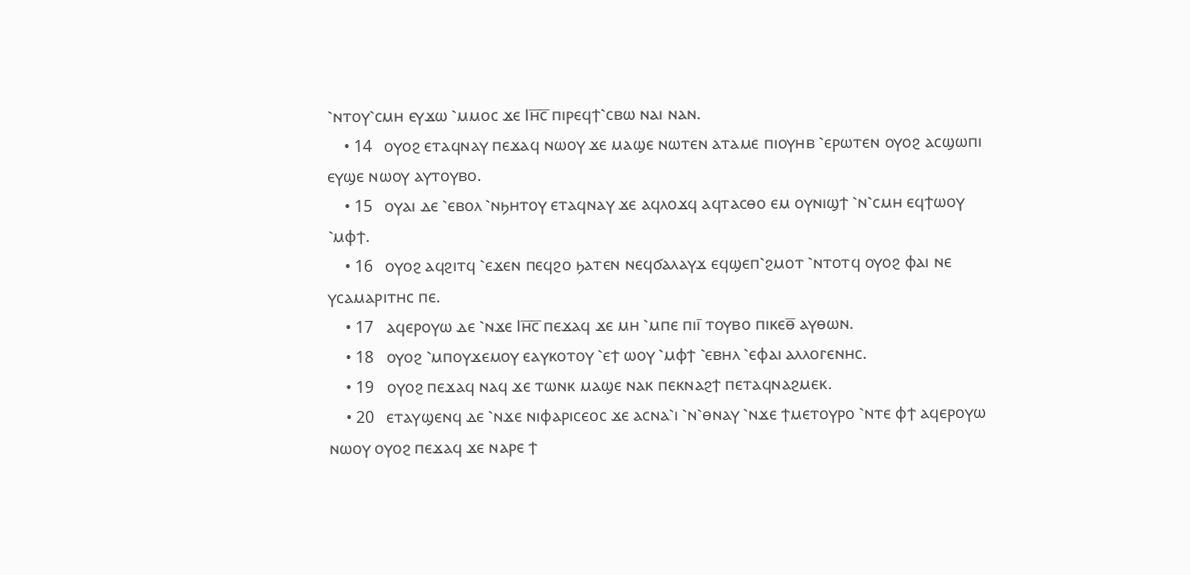⳿ⲛⲧⲟⲩ⳿ⲥⲙⲏ ⲉⲩϫⲱ ⳿ⲙⲙⲟⲥ ϫⲉ Ⲓⲏ̅ⲥ̅ ⲡⲓⲣⲉϥϯ⳿ⲥⲃⲱ ⲛⲁⲓ ⲛⲁⲛ.
    • 14   ⲟⲩⲟϩ ⲉⲧⲁϥⲛⲁⲩ ⲡⲉϫⲁϥ ⲛⲱⲟⲩ ϫⲉ ⲙⲁϣⲉ ⲛⲱⲧⲉⲛ ⲁⲧⲁⲙⲉ ⲡⲓⲟⲩⲏⲃ ⳿ⲉⲣⲱⲧⲉⲛ ⲟⲩⲟϩ ⲁⲥϣⲱⲡⲓ ⲉⲩϣⲉ ⲛⲱⲟⲩ ⲁⲩⲧⲟⲩⲃⲟ.
    • 15   ⲟⲩⲁⲓ ⲇⲉ ⳿ⲉⲃⲟⲗ ⳿ⲛϧⲏⲧⲟⲩ ⲉⲧⲁϥⲛⲁⲩ ϫⲉ ⲁϥⲗⲟϫϥ ⲁϥⲧⲁⲥⲑⲟ ⲉⲙ ⲟⲩⲛⲓϣϯ ⳿ⲛ⳿ⲥⲙⲏ ⲉϥϯⲱⲟⲩ ⳿ⲙⲫϯ.
    • 16   ⲟⲩⲟϩ ⲁϥϩⲓⲧϥ ⳿ⲉϫⲉⲛ ⲡⲉϥϩⲟ ϧⲁⲧⲉⲛ ⲛⲉϥϭⲁⲗⲁⲩϫ ⲉϥϣⲉⲡ⳿ϩⲙⲟⲧ ⳿ⲛⲧⲟⲧϥ ⲟⲩⲟϩ ⲫⲁⲓ ⲛⲉ ⲩⲥⲁⲙⲁⲣⲓⲧⲏⲥ ⲡⲉ.
    • 17   ⲁϥⲉⲣⲟⲩⲱ ⲇⲉ ⳿ⲛϫⲉ Ⲓⲏ̅ⲥ̅ ⲡⲉϫⲁϥ ϫⲉ ⲙⲏ ⳿ⲙⲡⲉ ⲡⲓⲓ̅ ⲧⲟⲩⲃⲟ ⲡⲓⲕⲉⲑ̅ ⲁⲩⲑⲱⲛ.
    • 18   ⲟⲩⲟϩ ⳿ⲙⲡⲟⲩϫⲉⲙⲟⲩ ⲉⲁⲩⲕⲟⲧⲟⲩ ⳿ⲉϯ ⲱⲟⲩ ⳿ⲙⲫϯ ⳿ⲉⲃⲏⲗ ⳿ⲉⲫⲁⲓ ⲁⲗⲗⲟⲅⲉⲛⲏⲥ.
    • 19   ⲟⲩⲟϩ ⲡⲉϫⲁϥ ⲛⲁϥ ϫⲉ ⲧⲱⲛⲕ ⲙⲁϣⲉ ⲛⲁⲕ ⲡⲉⲕⲛⲁϩϯ ⲡⲉⲧⲁϥⲛⲁϩⲙⲉⲕ.
    • 20   ⲉⲧⲁⲩϣⲉⲛϥ ⲇⲉ ⳿ⲛϫⲉ ⲛⲓⲫⲁⲣⲓⲥⲉⲟⲥ ϫⲉ ⲁⲥⲛⲁ⳿ⲓ ⳿ⲛ⳿ⲑⲛⲁⲩ ⳿ⲛϫⲉ ϯⲙⲉⲧⲟⲩⲣⲟ ⳿ⲛⲧⲉ ⲫϯ ⲁϥⲉⲣⲟⲩⲱ ⲛⲱⲟⲩ ⲟⲩⲟϩ ⲡⲉϫⲁϥ ϫⲉ ⲛⲁⲣⲉ ϯ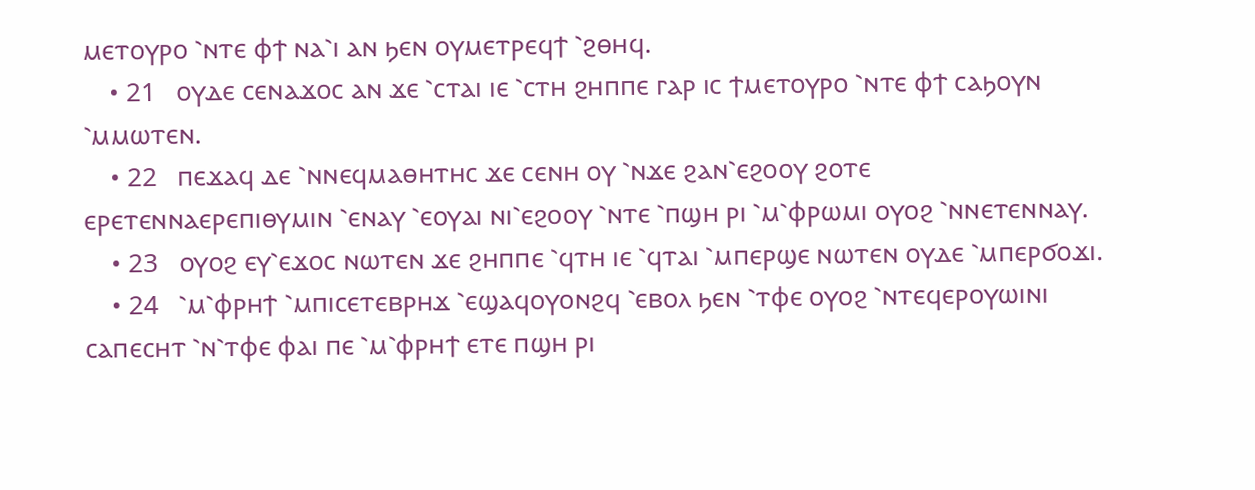ⲙⲉⲧⲟⲩⲣⲟ ⳿ⲛⲧⲉ ⲫϯ ⲛⲁ⳿ⲓ ⲁⲛ ϧⲉⲛ ⲟⲩⲙⲉⲧⲣⲉϥϯ ⳿ϩⲑⲏϥ.
    • 21   ⲟⲩⲇⲉ ⲥⲉⲛⲁϫⲟⲥ ⲁⲛ ϫⲉ ⳿ⲥⲧⲁⲓ ⲓⲉ ⳿ⲥⲧⲏ ϩⲏⲡⲡⲉ ⲅⲁⲣ ⲓⲥ ϯⲙⲉⲧⲟⲩⲣⲟ ⳿ⲛⲧⲉ ⲫϯ ⲥⲁϧⲟⲩⲛ ⳿ⲙⲙⲱⲧⲉⲛ.
    • 22   ⲡⲉϫⲁϥ ⲇⲉ ⳿ⲛⲛⲉϥⲙⲁⲑⲏⲧⲏⲥ ϫⲉ ⲥⲉⲛⲏ ⲟⲩ ⳿ⲛϫⲉ ϩⲁⲛ⳿ⲉϩⲟⲟⲩ ϩⲟⲧⲉ ⲉⲣⲉⲧⲉⲛⲛⲁⲉⲣⲉⲡⲓⲑⲩⲙⲓⲛ ⳿ⲉⲛⲁⲩ ⳿ⲉⲟⲩⲁⲓ ⲛⲓ⳿ⲉϩⲟⲟⲩ ⳿ⲛⲧⲉ ⳿ⲡϣⲏ ⲣⲓ ⳿ⲙ⳿ⲫⲣⲱⲙⲓ ⲟⲩⲟϩ ⳿ⲛⲛⲉⲧⲉⲛⲛⲁⲩ.
    • 23   ⲟⲩⲟϩ ⲉⲩ⳿ⲉϫⲟⲥ ⲛⲱⲧⲉⲛ ϫⲉ ϩⲏⲡⲡⲉ ⳿ϥⲧⲏ ⲓⲉ ⳿ϥⲧⲁⲓ ⳿ⲙⲡⲉⲣϣⲉ ⲛⲱⲧⲉⲛ ⲟⲩⲇⲉ ⳿ⲙⲡⲉⲣϭⲟϫⲓ.
    • 24   ⳿ⲙ⳿ⲫⲣⲏϯ ⳿ⲙⲡⲓⲥⲉⲧⲉⲃⲣⲏϫ ⳿ⲉϣⲁϥⲟⲩⲟⲛϩϥ ⳿ⲉⲃⲟⲗ ϧⲉⲛ ⳿ⲧⲫⲉ ⲟⲩⲟϩ ⳿ⲛⲧⲉϥⲉⲣⲟⲩⲱⲓⲛⲓ ⲥⲁⲡⲉⲥⲏⲧ ⳿ⲛ⳿ⲧⲫⲉ ⲫⲁⲓ ⲡⲉ ⳿ⲙ⳿ⲫⲣⲏϯ ⲉⲧⲉ ⲡϣⲏ ⲣⲓ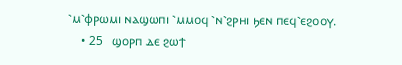⳿ⲙ⳿ⲫⲣⲱⲙⲓ ⲛⲁϣⲱⲡⲓ ⳿ⲙⲙⲟϥ ⳿ⲛ⳿ϩⲣⲏⲓ ϧⲉⲛ ⲡⲉϥ⳿ⲉϩⲟⲟⲩ.
    • 25   ϣⲟⲣⲡ ⲇⲉ ϩⲱϯ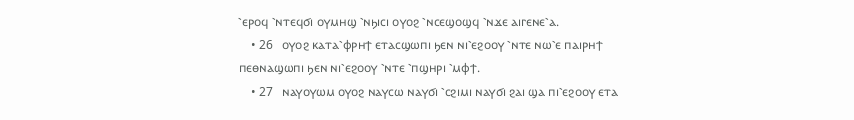⳿ⲉⲣⲟϥ ⳿ⲛⲧⲉϥϭⲓ ⲟⲩⲙⲏϣ ⳿ⲛϧⲓⲥⲓ ⲟⲩⲟϩ ⳿ⲛⲥⲉϣⲟϣϥ ⳿ⲛϫⲉ ⲁⲓⲅⲉⲛⲉ⳿ⲁ.
    • 26   ⲟⲩⲟϩ ⲕⲁⲧⲁ⳿ⲫⲣⲏϯ ⲉⲧⲁⲥϣⲱⲡⲓ ϧⲉⲛ ⲛⲓ⳿ⲉϩⲟⲟⲩ ⳿ⲛⲧⲉ ⲛⲱ⳿ⲉ ⲡⲁⲓⲣⲏϯ ⲡⲉⲑⲛⲁϣⲱⲡⲓ ϧⲉⲛ ⲛⲓ⳿ⲉϩⲟⲟⲩ ⳿ⲛⲧⲉ ⳿ⲡϣⲏⲣⲓ ⳿ⲙⲫϯ.
    • 27   ⲛⲁⲩⲟⲩⲱⲙ ⲟⲩⲟϩ ⲛⲁⲩⲥⲱ ⲛⲁⲩϭⲓ ⳿ⲥϩⲓⲙⲓ ⲛⲁⲩϭⲓ ϩⲁⲓ ϣⲁ ⲡⲓ⳿ⲉϩⲟⲟⲩ ⲉⲧⲁ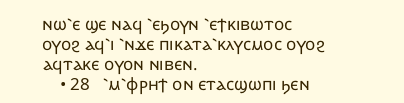ⲛⲱ⳿ⲉ ϣⲉ ⲛⲁϥ ⳿ⲉϧⲟⲩⲛ ⳿ⲉϯⲕⲓⲃⲱⲧⲟⲥ ⲟⲩⲟϩ ⲁϥ⳿ⲓ ⳿ⲛϫⲉ ⲡⲓⲕⲁⲧⲁ⳿ⲕⲗⲩⲥⲙⲟⲥ ⲟⲩⲟϩ ⲁϥⲧⲁⲕⲉ ⲟⲩⲟⲛ ⲛⲓⲃⲉⲛ.
    • 28   ⳿ⲙ⳿ⲫⲣⲏϯ ⲟⲛ ⲉⲧⲁⲥϣⲱⲡⲓ ϧⲉⲛ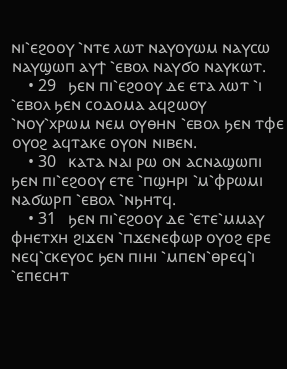ⲛⲓ⳿ⲉϩⲟⲟⲩ ⳿ⲛⲧⲉ ⲗⲱⲧ ⲛⲁⲩⲟⲩⲱⲙ ⲛⲁⲩⲥⲱ ⲛⲁⲩϣⲱⲡ ⲁⲩϯ ⳿ⲉⲃⲟⲗ ⲛⲁⲩϭⲟ ⲛⲁⲩⲕⲱⲧ.
    • 29   ϧⲉⲛ ⲡⲓ⳿ⲉϩⲟⲟⲩ ⲇⲉ ⲉⲧⲁ ⲗⲱⲧ ⳿ⲓ ⳿ⲉⲃⲟⲗ ϧⲉⲛ ⲥⲟⲇⲟⲙⲁ ⲁϥϩⲱⲟⲩ ⳿ⲛⲟⲩ⳿ⲭⲣⲱⲙ ⲛⲉⲙ ⲟⲩⲑⲏⲛ ⳿ⲉⲃⲟⲗ ϧⲉⲛ ⲧⲫⲉ ⲟⲩⲟϩ ⲁϥⲧⲁⲕⲉ ⲟⲩⲟⲛ ⲛⲓⲃⲉⲛ.
    • 30   ⲕⲁⲧⲁ ⲛⲁⲓ ⲣⲱ ⲟⲛ ⲁⲥⲛⲁϣⲱⲡⲓ ϧⲉⲛ ⲡⲓ⳿ⲉϩⲟⲟⲩ ⲉⲧⲉ ⳿ⲡϣⲏⲣⲓ ⳿ⲙ⳿ⲫⲣⲱⲙⲓ ⲛⲁϭⲱⲣⲡ ⳿ⲉⲃⲟⲗ ⳿ⲛϧⲏⲧϥ.
    • 31   ϧⲉⲛ ⲡⲓ⳿ⲉϩⲟⲟⲩ ⲇⲉ ⳿ⲉⲧⲉ⳿ⲙⲙⲁⲩ ⲫⲏⲉⲧⲭⲏ ϩⲓϫⲉⲛ ⳿ⲡϫⲉⲛⲉⲫⲱⲣ ⲟⲩⲟϩ ⲉⲣⲉ ⲛⲉϥ⳿ⲥⲕⲉⲩⲟⲥ ϧⲉⲛ ⲡⲓⲏⲓ ⳿ⲙⲡⲉⲛ⳿ⲑⲣⲉϥ⳿ⲓ ⳿ⲉⲡⲉⲥⲏⲧ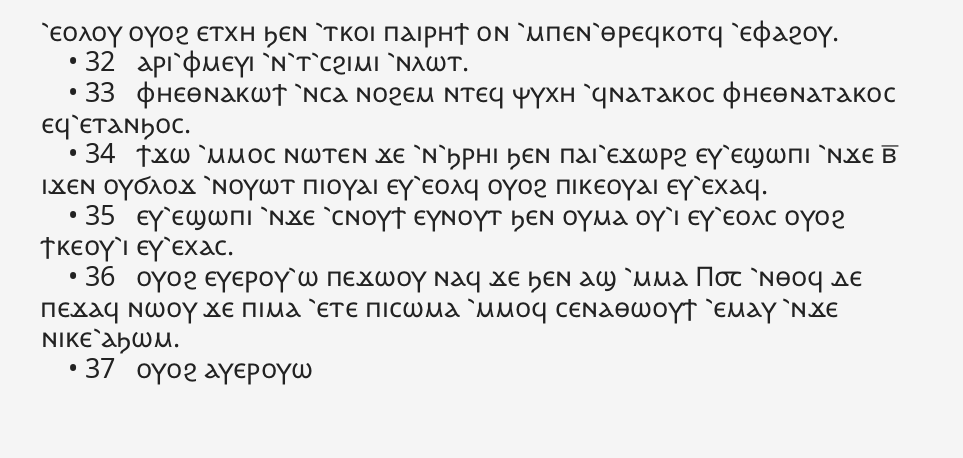⳿ⲉⲟⲗⲟⲩ ⲟⲩⲟϩ ⲉⲧⲭⲏ ϧⲉⲛ ⳿ⲧⲕⲟⲓ ⲡⲁⲓⲣⲏϯ ⲟⲛ ⳿ⲙⲡⲉⲛ⳿ⲑⲣⲉϥⲕⲟⲧϥ ⳿ⲉⲫⲁϩⲟⲩ.
    • 32   ⲁⲣⲓ⳿ⲫⲙⲉⲩⲓ ⳿ⲛ⳿ⲧ⳿ⲥϩⲓⲙⲓ ⳿ⲛⲗⲱⲧ.
    • 33   ⲫⲏⲉⲑⲛⲁⲕⲱϯ ⳿ⲛⲥⲁ ⲛⲟϩⲉⲙ ⲛⲧⲉϥ ⲯⲩⲭⲏ ⳿ϥⲛⲁⲧⲁⲕⲟⲥ ⲫⲏⲉⲑⲛⲁⲧⲁⲕⲟⲥ ⲉϥ⳿ⲉⲧⲁⲛϧⲟⲥ.
    • 34   ϯϫⲱ ⳿ⲙⲙⲟⲥ ⲛⲱⲧⲉⲛ ϫⲉ ⳿ⲛ⳿ϧⲣⲏⲓ ϧⲉⲛ ⲡⲁⲓ⳿ⲉϫⲱⲣϩ ⲉⲩ⳿ⲉϣⲱⲡⲓ ⳿ⲛϫⲉ ⲃ̅ ⲓϫⲉⲛ ⲟⲩϭⲗⲟϫ ⳿ⲛⲟⲩⲱⲧ ⲡⲓⲟⲩⲁⲓ ⲉⲩ⳿ⲉⲟⲗϥ ⲟⲩⲟϩ ⲡⲓⲕⲉⲟⲩⲁⲓ ⲉⲩ⳿ⲉⲭⲁϥ.
    • 35   ⲉⲩ⳿ⲉϣⲱⲡⲓ ⳿ⲛϫⲉ ⳿ⲥⲛⲟⲩϯ ⲉⲩⲛⲟⲩⲧ ϧⲉⲛ ⲟⲩⲙⲁ ⲟⲩ⳿ⲓ ⲉⲩ⳿ⲉⲟⲗⲥ ⲟⲩⲟϩ ϯⲕⲉⲟⲩ⳿ⲓ ⲉⲩ⳿ⲉⲭⲁⲥ.
    • 36   ⲟⲩⲟϩ ⲉⲩⲉⲣⲟⲩ⳿ⲱ ⲡⲉϫⲱⲟⲩ ⲛⲁϥ ϫⲉ ϧⲉⲛ ⲁϣ ⳿ⲙⲙⲁ Ⲡ⳪ ⳿ⲛⲑⲟϥ ⲇⲉ ⲡⲉϫⲁϥ ⲛⲱⲟⲩ ϫⲉ ⲡⲓⲙⲁ ⳿ⲉⲧⲉ ⲡⲓⲥⲱⲙⲁ ⳿ⲙⲙⲟϥ ⲥⲉⲛⲁⲑⲱⲟⲩϯ ⳿ⲉⲙⲁⲩ ⳿ⲛϫⲉ ⲛⲓⲕⲉ⳿ⲁϧⲱⲙ.
    • 37   ⲟⲩⲟϩ ⲁⲩⲉⲣⲟⲩⲱ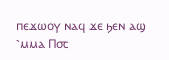ⲡⲉϫⲱⲟⲩ ⲛⲁϥ ϫⲉ ϧⲉⲛ ⲁϣ ⳿ⲙⲙⲁ Ⲡ⳪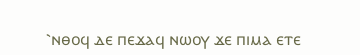⳿ⲛⲑⲟϥ ⲇⲉ ⲡⲉϫⲁϥ ⲛⲱⲟⲩ ϫⲉ ⲡⲓⲙⲁ ⲉⲧⲉ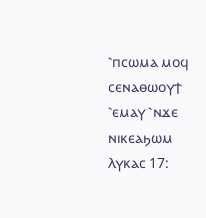⳿ⲡⲥⲱⲙⲁ ⲙⲟϥ ⲥⲉⲛⲁⲑⲱⲟⲩϯ ⳿ⲉⲙⲁⲩ ⳿ⲛϫⲉ ⲛⲓⲕⲉⲁϧⲱⲙ
Ⲗⲩⲕⲁⲥ 17: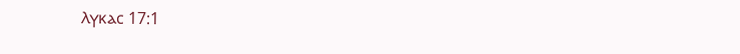Ⲗⲩⲕⲁⲥ 17:1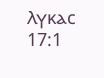Ⲗⲩⲕⲁⲥ 17:1